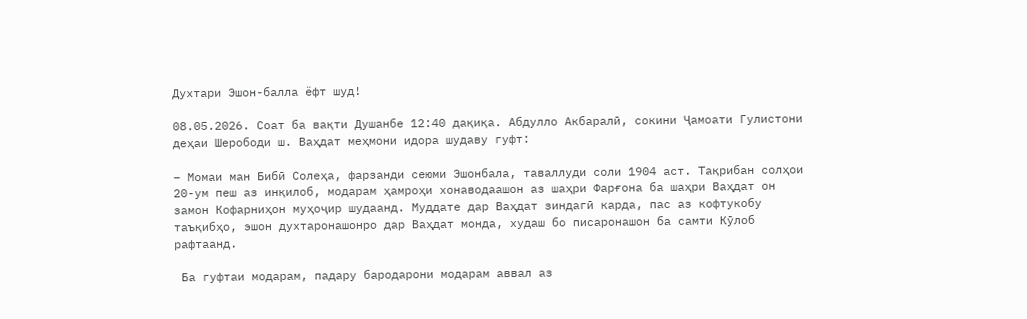Духтари Эшон-балла ёфт шуд!

08.05.2026. Соат ба вақти Душанбе 12:40 дақиқа. Абдулло Акбаралӣ, сокини Ҷамоати Гулистони деҳаи Шерободи ш. Ваҳдат меҳмони идора шудаву гуфт:

– Момаи ман Бибӣ Солеҳа, фарзанди сеюми Эшонбала, таваллуди соли 1904 аст. Тақрибан солҳои 20-ум пеш аз инқилоб, модарам ҳамроҳи хонаводаашон аз шаҳри Фарғона ба шаҳри Ваҳдат он замон Кофарниҳон муҳоҷир шудаанд. Муддате дар Ваҳдат зиндагӣ карда, пас аз кофтукобу таъқибҳо, эшон духтаронашонро дар Ваҳдат монда, худаш бо писаронашон ба самти Кӯлоб рафтаанд.

 Ба гуфтаи модарам, падару бародарони модарам аввал аз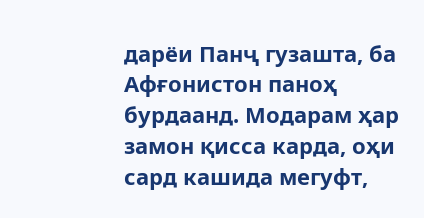дарёи Панҷ гузашта, ба Афғонистон паноҳ бурдаанд. Модарам ҳар замон қисса карда, оҳи сард кашида мегуфт,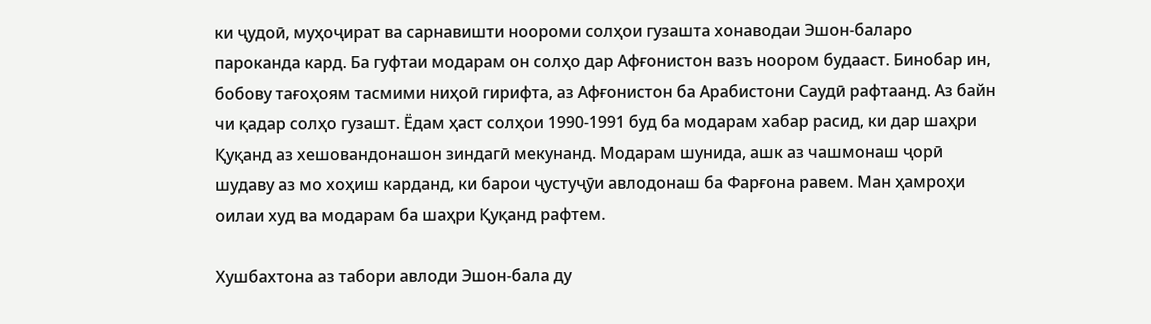ки ҷудоӣ, муҳоҷират ва сарнавишти ноороми солҳои гузашта хонаводаи Эшон-баларо пароканда кард. Ба гуфтаи модарам он солҳо дар Афғонистон вазъ ноором будааст. Бинобар ин, бобову тағоҳоям тасмими ниҳоӣ гирифта, аз Афғонистон ба Арабистони Саудӣ рафтаанд. Аз байн чи қадар солҳо гузашт. Ёдам ҳаст солҳои 1990-1991 буд ба модарам хабар расид, ки дар шаҳри Қуқанд аз хешовандонашон зиндагӣ мекунанд. Модарам шунида, ашк аз чашмонаш ҷорӣ шудаву аз мо хоҳиш карданд, ки барои ҷустуҷӯи авлодонаш ба Фарғона равем. Ман ҳамроҳи оилаи худ ва модарам ба шаҳри Қуқанд рафтем.

Хушбахтона аз табори авлоди Эшон-бала ду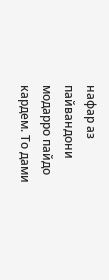нафар аз пайвандони модарро пайдо кардем. То дами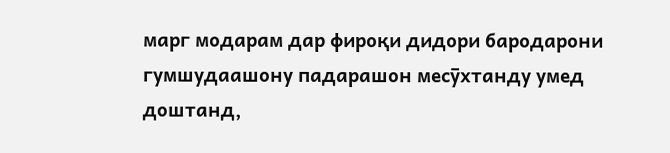марг модарам дар фироқи дидори бародарони гумшудаашону падарашон месӯхтанду умед доштанд,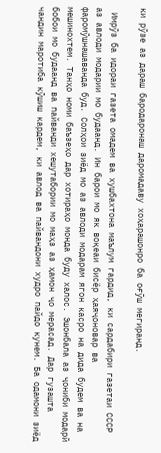ки рӯзе аз дараш бародаронаш даромадаву хоҳарашонро ба оғӯш мегиранд.

 Имрӯз ба идораи газета омадем ва хушбахтона маълум гардид, ки сардабири газетаи СССР аз авлоди модарии мо будаанд. Ин барои мо як воқеаи бисёр ҳаяҷоновар ва фаромӯшнашаванда буд. Солҳои зиёд мо аз авлоди модарам ягон касро на дида будем ва на мешинохтем. Танҳо номи баъзеҳо дар хотираҳо монда буду халос. Эшонбала аз ҷониби модарӣ бобои мо будаанд ва пайванди хешутабории мо маҳз аз ҳамон ҷо мерасад. Дар гузашта чандин маротиба кӯшиш кардем, ки авлод ва пайвандони худро пайдо кунем. Ба одамони зиёд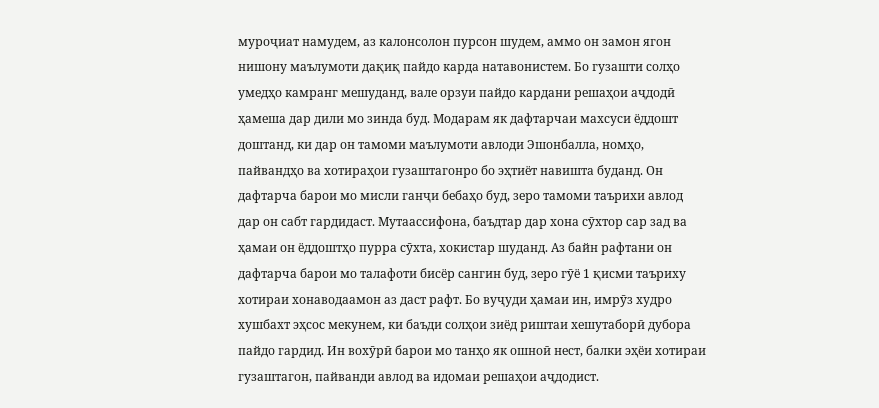муроҷиат намудем, аз калонсолон пурсон шудем, аммо он замон ягон нишону маълумоти дақиқ пайдо карда натавонистем. Бо гузашти солҳо умедҳо камранг мешуданд, вале орзуи пайдо кардани решаҳои аҷдодӣ ҳамеша дар дили мо зинда буд. Модарам як дафтарчаи махсуси ёддошт доштанд, ки дар он тамоми маълумоти авлоди Эшонбалла, номҳо, пайвандҳо ва хотираҳои гузаштагонро бо эҳтиёт навишта буданд. Он дафтарча барои мо мисли ганҷи бебаҳо буд, зеро тамоми таърихи авлод дар он сабт гардидаст. Мутаассифона, баъдтар дар хона сӯхтор сар зад ва ҳамаи он ёддоштҳо пурра сӯхта, хокистар шуданд. Аз байн рафтани он дафтарча барои мо талафоти бисёр сангин буд, зеро гӯё 1 қисми таъриху хотираи хонаводаамон аз даст рафт. Бо вуҷуди ҳамаи ин, имрӯз худро хушбахт эҳсос мекунем, ки баъди солҳои зиёд риштаи хешутаборӣ дубора пайдо гардид. Ин вохӯрӣ барои мо танҳо як ошноӣ нест, балки эҳёи хотираи гузаштагон, пайванди авлод ва идомаи решаҳои аҷдодист.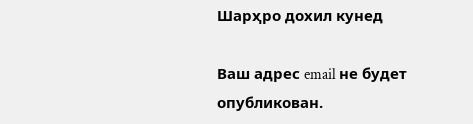Шарҳро дохил кунед

Ваш адрес email не будет опубликован.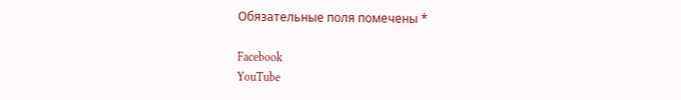Обязательные поля помечены *

Facebook
YouTube